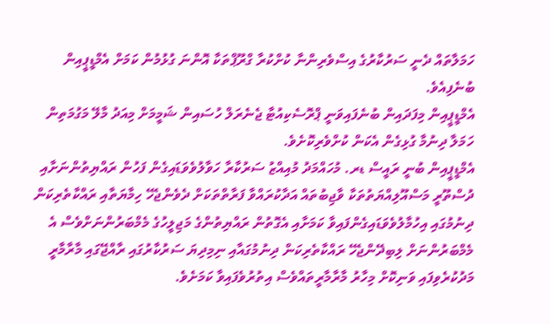ހަމަލާތައް ދެނީ ސަރުކާރުގެ އިސްވެރިންނާ ކުށްކުރާ ގްރޫޕްތަކާ އޮންނަ ގުޅުމުން ކަމަށް އެމްޑީޕީއިން ބުނެފިއެވެ.
އެމްޑީޕީއިން މިފަދައިން ބުނެފައިވަނީ ޕްރޮސެކިއުޓާ ޖެނެރަލް ހުސައިން ޝަމީމަށް މިއަދު މާލޭ މަގުމަތިން ހަމަލާ ދިނުމާ ގުޅިގެން އެކަން ކުށްވެރިކޮށެވެ.
އެމްޑީޕީއިން ބުނީ ރައީސް ޑރ. މުހައްމަދު މުއިއްޒު ސަރުކާރާ ހަވާލުވެވަޑައިގެން ފަހުން ރައްޔިތުންނަށާއި ދުސްތޫރީ މަސްއޫލިއްޔަތުތަކާ ވާޖިބުތައް އަދާކުރައްވާ ފަރާތްތަކަށް ދެވެންޖެހޭ ހިމާޔަތާއި ރައްކާތެރިކަން ދިނުމުގައި އިހުމާލުވެވަޑައިގެންފައިވާ ކަމަށާއި އެގޮތުން ރައްޔިތުންގެ މަޖިލީހުގެ މެމްބަރުންނަށްވެސް އެ މެމްބަރުންނަށް ލިބިދޭންޖެހޭ ރައްކާތެރިކަން ދިނުމުގައާއި ނިމިދިޔަ ސަރުކާރުގައި ރާއްޖޭގައި މާރާމާރީ މަދުކުރެވިފައި ވަނިކޮށް މިހާރު މާރާމާރީތައްވެސް އިތުރުވެފައިވާ ކަމަށެވެ.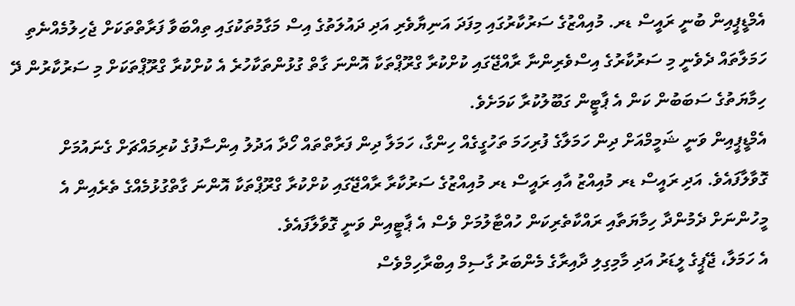އެމްޑީޕީއިން ބުނީ ރައީސް ޑރ. މުއިއްޒުގެ ސަރުކާރުގައި މިފަދަ އަނިޔާވެރި އަދި ދައުލަތުގެ އިސް މަގާމުތަކުގައި ތިއްބަވާ ފަރާތްތަކަށް ޖެހިލުމެއްނެތި ހަމަލާތައް ދެވެނީ މި ސަރުކާރުގެ އިސްވެރިންނާ ރާއްޖޭގައި ކުށްކުރާ ގްރޫޕްތަކާ އޮންނަ ގާތް ގުޅުންތަކާހުރެ އެ ކުށްކުރާ ގްރޫޕްތަކަށް މި ސަރުކާރުން ދޭ ހިމާޔަތުގެ ސަބަބުން ކަން އެ ޕާޓީން ގަބޫލުކުރާ ކަމަށެވެ.
އެމްޑީޕީއިން ވަނީ ޝަމީމްއަށް ދިން ހަމަލާގެ ފުރިހަމަ ތަހުގީގެއް ހިންގާ، ހަމަލާ ދިން ފަރާތްތައް ހޯދާ އަދުލު އިންސާފުގެ ކުރިމައްޗަށް ގެނައުމަށް ގޮވާލާފައެވެ. އަދި ރައީސް ޑރ މުއިއްޒު އާއި ރައީސް ޑރ މުއިއްޒުގެ ސަރުކާރާ ރާއްޖޭގައި ކުށްކުރާ ގްރޫޕްތަކާ އޮންނަ ގާތްގުޅުމެއްގެ ތެރެއިން އެ މީހުންނަށް ދެމުންދާ ހިމާޔަތާއި ރައްކާތެރިކަން ހުއްޓާލުމަށް ވެސް އެ ޕާޓީއިން ވަނީ ގޮވާލާފައެވެ.
އެ ހަމަލާ، ޖޭޕީގެ ލީޑަރު އަދި މާމިގިލި ދާއިރާގެ މެންބަރު ގާސިމް އިބްރާހިމްވެސް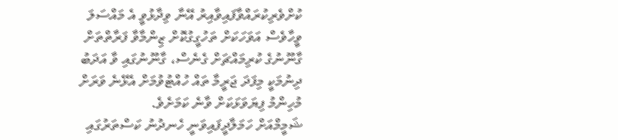ކުށްވެރިކުރައްވާފައިވާއިރު އޭނާ ވިދާޅުވީ އެ މައްސަލަ ވީހާވެސް އަވަހަކަށް ތަހުގީގުކޮށް ޒިންމާވާ ފަރާތްތަށް ގާނޫނުގެ ކުރިމައްޗަށް ގެނެސް، ގާނޫނުގައި ވާ އަދަބު ދިނުމަކީ މިފަދަ ޖަރީމާ ތައް ހުއްޓުވުމަށް އެޅޭނެ ވަރަށް މުހިންމު ފިޔަވަޅަކަށް ވާނެ ކަމަށެވެ.
ޝަމީމްއަށް ހަމަލާދީފައިވަނީ ހެނދުނު ކަސްތަރުގައި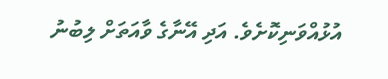އުޅުއްވަނިކޮށެވެ. އަދި އޭނާގެ ވާއަތަށް ލިބުނު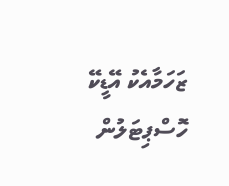ޒަހަމާއެކު އޭޑީކޭ ހޮސްޕިޓަލުން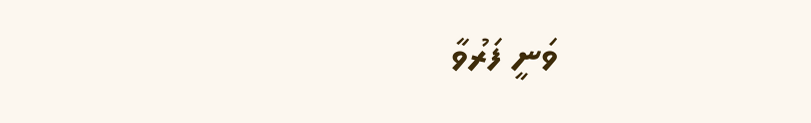ވަނީ ފަރުވާ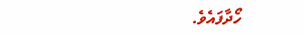ހޯދާފައެވެ.